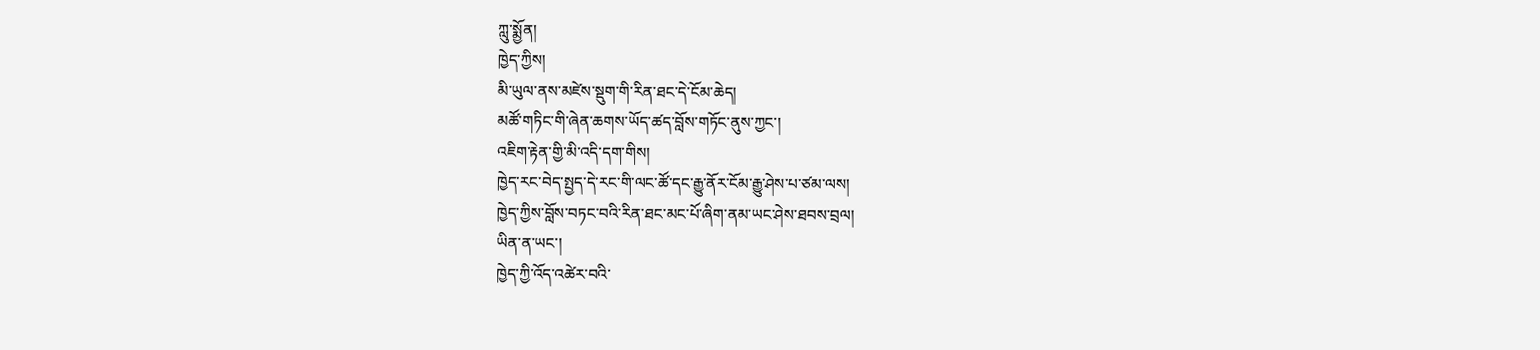ཀླུ་སྨྱོན།
ཁྱེད་ཀྱིས།
མི་ཡུལ་ནས་མཛེས་སྡུག་གི་རིན་ཐང་དེ་ངོམ་ཆེད།
མཚོ་གཏིང་གི་ཞེན་ཆགས་ཡོད་ཚད་བློས་གཏོང་ནུས་ཀྱང་།
འཇིག་རྟེན་གྱི་མི་འདི་དག་གིས།
ཁྱེད་རང་བེད་སྤྱད་དེ་རང་གི་ལང་ཚོ་དང་རྒྱུ་ནོར་ངོམ་རྒྱུ་ཤེས་པ་ཙམ་ལས།
ཁྱེད་ཀྱིས་བློས་བཏང་བའི་རིན་ཐང་མང་པོ་ཞིག་ནམ་ཡང་ཤེས་ཐབས་བྲལ།
ཡིན་ན་ཡང་།
ཁྱེད་ཀྱི་འོད་འཚེར་བའི་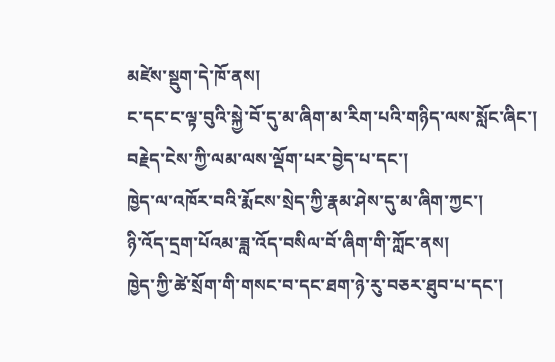མཛེས་སྡུག་དེ་ཁོ་ནས།
ང་དང་ང་ལྟ་བུའི་སྐྱེ་བོ་དུ་མ་ཞིག་མ་རིག་པའི་གཉིད་ལས་སློང་ཞིང་།
བརྗེད་ངེས་ཀྱི་ལམ་ལས་ལྡོག་པར་བྱེད་པ་དང་།
ཁྱེད་ལ་འཁོར་བའི་རྨོངས་སྲེད་ཀྱི་རྣམ་ཤེས་དུ་མ་ཞིག་ཀྱང་།
ཉི་འོད་དྲག་པོའམ་ཟླ་འོད་བསིལ་བོ་ཞིག་གི་ཀློང་ནས།
ཁྱེད་ཀྱི་ཚེ་སྲོག་གི་གསང་བ་དང་ཐག་ཉེ་རུ་བཅར་ཐུབ་པ་དང་།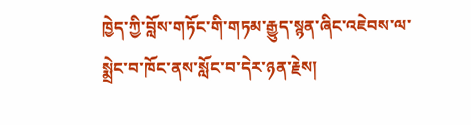ཁྱེད་ཀྱི་བློས་གཏོང་གི་གཏམ་རྒྱུད་སྙན་ཞིང་འཇེབས་ལ་སྨྲེང་བ་ཁོང་ནས་སློང་བ་དེར་ཉན་རྗེས།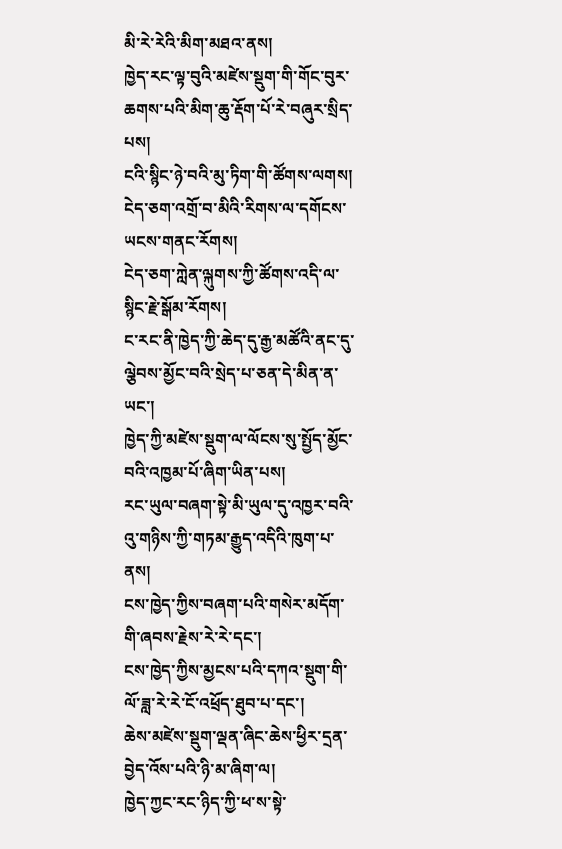མི་རེ་རེའི་མིག་མཐའ་ནས།
ཁྱེད་རང་ལྟ་བུའི་མཛེས་སྡུག་གི་གོང་བུར་ཆགས་པའི་མིག་ཆུ་རྡོག་པོ་རེ་བཞུར་སྲིད་པས།
ངའི་སྙིང་ཉེ་བའི་མུ་ཏིག་གི་ཚོགས་ལགས།
ངེད་ཅག་འགྲོ་བ་མིའི་རིགས་ལ་དགོངས་ཡངས་གནང་རོགས།
ངེད་ཅག་ཀླེན་ལྐུགས་ཀྱི་ཚོགས་འདི་ལ་སྙིང་རྗེ་སྒོམ་རོགས།
ང་རང་ནི་ཁྱེད་ཀྱི་ཆེད་དུ་རྒྱ་མཚོའི་ནང་དུ་ལྕེབས་མྱོང་བའི་སྲེད་པ་ཅན་དེ་མིན་ན་ཡང་།
ཁྱེད་ཀྱི་མཛེས་སྡུག་ལ་ལོངས་སུ་སྤྱོད་མྱོང་བའི་འཁྱམ་པོ་ཞིག་ཡིན་པས།
རང་ཡུལ་བཞག་སྟེ་མི་ཡུལ་དུ་འཁྱར་བའི་འུ་གཉིས་ཀྱི་གཏམ་རྒྱུད་འདིའི་ཁུག་པ་ནས།
ངས་ཁྱེད་ཀྱིས་བཞག་པའི་གསེར་མདོག་གི་ཞབས་རྗེས་རེ་རེ་དང་།
ངས་ཁྱེད་ཀྱིས་མྱངས་པའི་དཀའ་སྡུག་གི་ལོ་ཟླ་རེ་རེ་ངོ་འཕྲོད་ཐུབ་པ་དང་།
ཆེས་མཛེས་སྡུག་ལྡན་ཞིང་ཆེས་ཕྱིར་དྲན་བྱེད་འོས་པའི་ཉི་མ་ཞིག་ལ།
ཁྱེད་ཀྱང་རང་ཉིད་ཀྱི་ཕ་ས་སྟེ་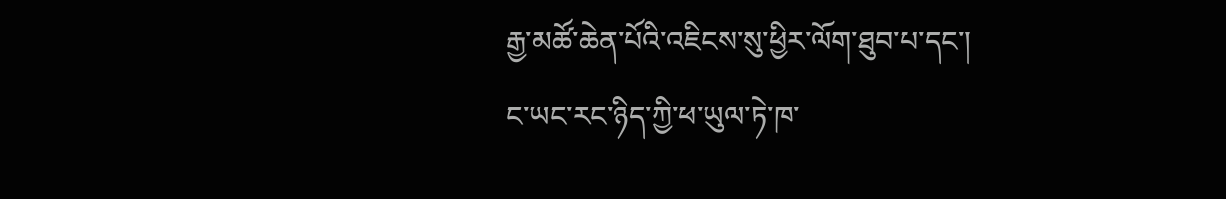རྒྱ་མཚོ་ཆེན་པོའི་འཇིངས་སུ་ཕྱིར་ལོག་ཐུབ་པ་དང་།
ང་ཡང་རང་ཉིད་ཀྱི་ཕ་ཡུལ་ཏེ་ཁ་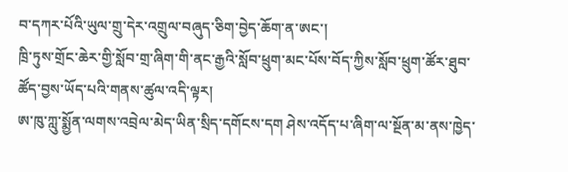བ་དཀར་པོའི་ཡུལ་གྲུ་དེར་འགྲུལ་བཞུད་ཅིག་བྱེད་ཆོག་ན་ཨང་།
ཁྲི་ཏུས་གྲོང་ཆེར་གྱི་སློབ་གྲ་ཞིག་གི་ནང་རྒྱའི་སློབ་ཕྲུག་མང་པོས་བོད་ཀྱིས་སློབ་ཕྲུག་ཚོར་ཐུབ་ཚོད་བྱས་ཡོད་པའི་གནས་ཚུལ་འདི་ལྟར།
ཨ་ཁུ་ཀླུ་སྨྱོན་ལགས་འབྲེལ་མེད་ཡིན་སྲིད་དགོངས་དག ཤེས་འདོད་པ་ཞིག་ལ་སྔོན་མ་ནས་ཁྱེད་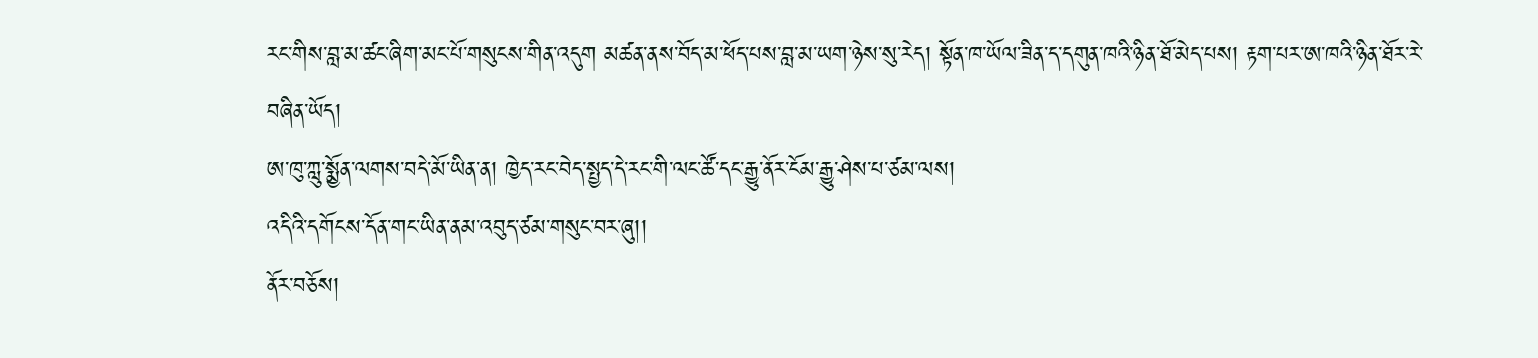རང་གིས་བླ་མ་ཚང་ཞིག་མང་པོ་གསུངས་གིན་འདུག མཚན་ནས་བོད་མ་ཕོད་པས་བླ་མ་ཡག་ཉེས་སུ་རེད། སྟོན་ཁ་ཡོལ་ཟིན་ད་དགུན་ཁའི་ཉིན་ཐོ་མེད་པས། རྟག་པར་ཨ་ཁའི་ཉིན་ཐོར་རེ་བཞིན་ཡོད།
ཨ་ཁུ་ཀླུ་སྨྱོན་ལགས་བདེ་མོ་ཡིན་ན། ཁྱེད་རང་བེད་སྤྱད་དེ་རང་གི་ལང་ཚོ་དང་རྒྱུ་ནོར་ངོམ་རྒྱུ་ཤེས་པ་ཙམ་ལས།
འདིའི་དགོངས་དོན་གང་ཡིན་ནམ་འབུད་ཙམ་གསུང་བར་ཞུ།།
ནོར་བཅོས།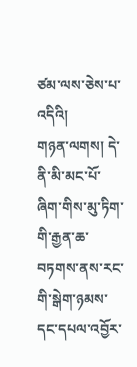ཙམ་ལས་ཅེས་པ་འདིའི།
གཉན་ལགས། དེ་ནི་མི་མང་པོ་ཞིག་གིས་མུ་ཏིག་གི་རྒྱན་ཆ་བཏགས་ནས་རང་གི་སྒེག་ཉམས་དང་དཔལ་འབྱོར་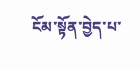ངོམ་སྟོན་བྱེད་པ་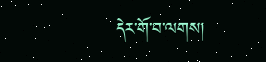དེར་གོ་བ་ལགས།